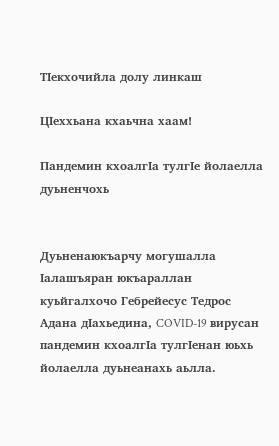ТIекхочийла долу линкаш

ЦIеххьана кхаьчна хаам!

Пандемин кхоалгIа тулгIе йолаелла дуьненчохь


Дуьненаюкъарчу могушалла Iалашъяран юкъараллан куьйгалхочо Гебрейесус Тедрос Адана дIахьедина, COVID-19 вирусан пандемин кхоалгIа тулгIенан юьхь йолаелла дуьнеанахь аьлла.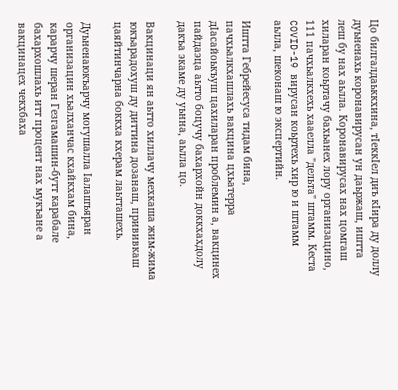Цо билгалдаьккхина, тIеккIел диъ кIира ду доллу дуьненахь коронавирусан ун даьржаш, иштта леш бу нах аьлла. Коронавирусах нах цомгаш хиларан коьртачу бахьанех лору организацино, 111 пачхьалкхехь хааелла "дельта" штамм. Кеста COVID-19 вирусан коьртехь хир ю и штамм аьлла, шеконаш ю экспертийн.

Иштта Гебрейесуса тидам бина, пачхьалкхашлахь вакцина цхьатерра дIасайоькъуш цахиларан проблемин а, вакцинех пайдаэца аьтто боцучу бахархойн доккхахдолу дакъа экаме ду уьнна, аьлла цо.

Вакцинаци ян аьтто хиллачу мехкаша жим-жима юкъарадохуш ду диттина дозанаш, прививкаш цаяйтинчарна боккха кхерам лаьтташехь.

Дуьненаюкъарчу могушалла Iалашъяран организацин хьалханчас кхайкхам бина, карарчу шеран Гезгамашин-бутт карабале бахархошлахь итт процент нах мукъане а вакцинацех чекхбаха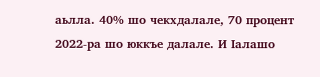аьлла. 40% шо чекхдалале, 70 процент 2022-ра шо юккъе далале. И Iалашо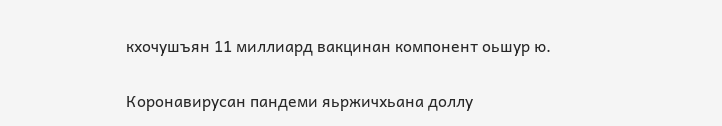кхочушъян 11 миллиард вакцинан компонент оьшур ю.

Коронавирусан пандеми яьржичхьана доллу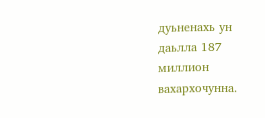дуьненахь ун даьлла 187 миллион вахархочунна.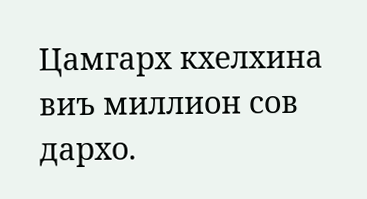Цамгарх кхелхина виъ миллион сов дархо.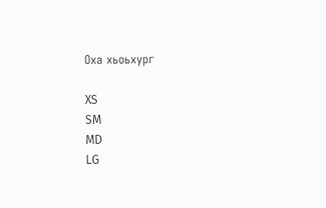Оха хьоьхург

XS
SM
MD
LG